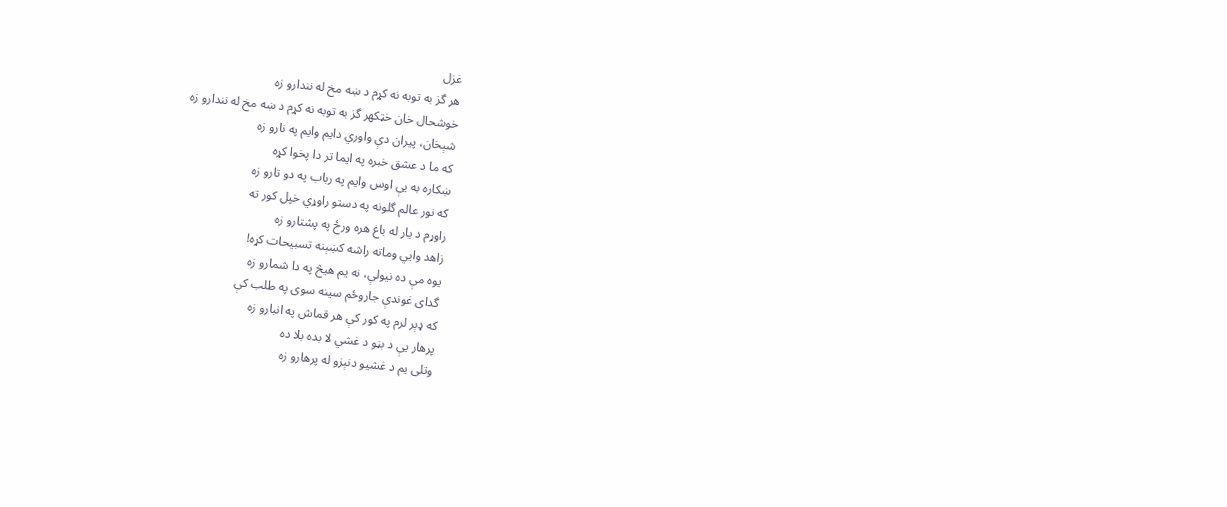غزل
هر گز به توبه نه کړم د ښه مخ له نندارو زه
خوشحال خان خټکهر گز به توبه نه کړم د ښه مخ له نندارو زه
شېخان، پيران دې واوري دايم وايم په نارو زه
که ما د عشق خبره په ايما تر دا پخوا کړه
ښکاره به يې اوس وايم په رباب په دو تارو زه
که نور عالم گلونه په دستو راوړي خپل کور ته
راوړم د يار له باغ هره ورځ په پشتارو زه
زاهد وايي وماته راشه کښېنه تسبيحات کړه!
يوه مې ده نيولې، نه يم هيڅ په دا شمارو زه
گدای غوندې جاروځم سينه سوی په طلب کې
که ډېر لرم په کور کې هر قماش په انبارو زه
پرهار يې د بڼو د غشي لا بده بلا ده
وتلی يم د غشيو دنېزو له پرهارو زه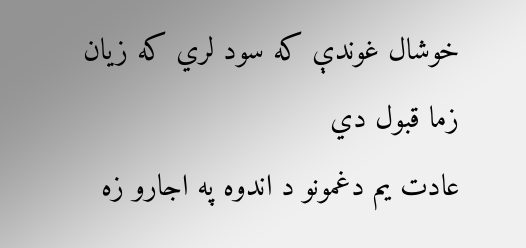خوشال غوندې که سود لري که زيان زما قبول دي
عادت يم دغمونو د اندوه په اجارو زه